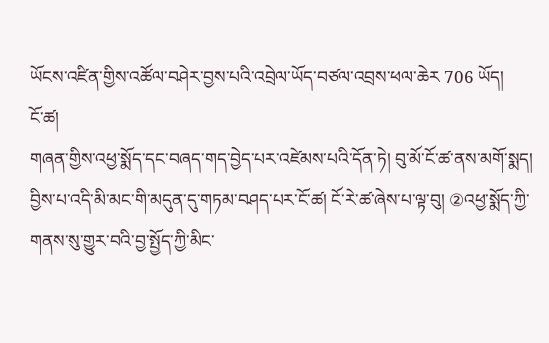ཡོངས་འཛིན་གྱིས་འཚོལ་བཤེར་བྱས་པའི་འབྲེལ་ཡོད་བཙལ་འབྲས་ཕལ་ཆེར 706 ཡོད།
ངོ་ཚ།
གཞན་གྱིས་འཕྱ་སྨོད་དང་བཞད་གད་བྱེད་པར་འཛེམས་པའི་དོན་ཏེ། བུ་མོ་ངོ་ཚ་ནས་མགོ་སྨད། བྱིས་པ་འདི་མི་མང་གི་མདུན་དུ་གཏམ་བཤད་པར་ངོ་ཚ། ངོ་རེ་ཚ་ཞེས་པ་ལྟ་བུ། ②འཕྱ་སྨོད་ཀྱི་གནས་སུ་གྱུར་བའི་བྱ་སྤྱོད་ཀྱི་མིང་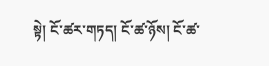སྟེ། ངོ་ཚར་གཏད། ངོ་ཚ་ཉོས། ངོ་ཚ་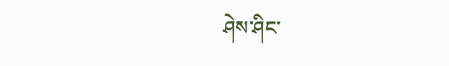ཤེས་ཤིང་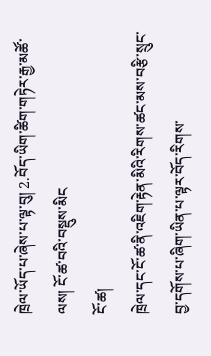ཁྲེལ་ཡོད་པ་ཞེས་པ་ལྟ་བུ། 2.བོད་ཡིག་ཚིག་གཏེར་རྒྱ་མཚོ་ལས། ངོ་ཚ་བའི་བསྡུས་མིང
ངོ་ཚ།
ཁྲེལ་དང་ངོ་ཚ་ནི་འཇིག་རྟེན་མིའི་རིགས་ཚང་མས་བརྩི་སྲུང་བྱ་དགོས་པ་ཞིག་ཡིན་པ་ལྟར་བོད་རིགས་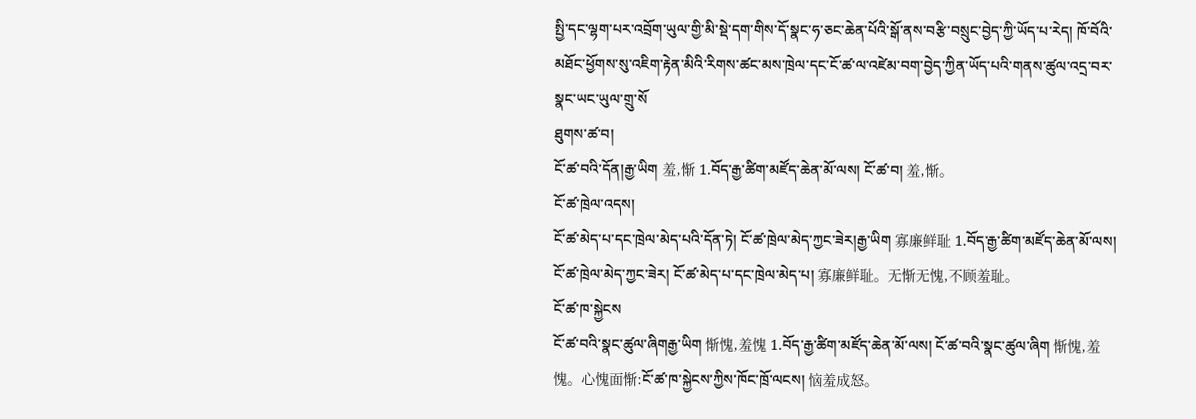སྤྱི་དང་ལྷག་པར་འབྲོག་ཡུལ་གྱི་མི་སྡེ་དག་གིས་དོ་སྣང་ཧ་ཅང་ཆེན་པོའི་སྒོ་ནས་བརྩི་བསྲུང་བྱེད་ཀྱི་ཡོད་པ་རེད། ཁོ་བོའི་མཐོང་ཕྱོགས་སུ་འཇིག་རྟེན་མིའི་རིགས་ཚང་མས་ཁྲེལ་དང་ངོ་ཚ་ལ་འཛེམ་བག་བྱེད་ཀྱིན་ཡོད་པའི་གནས་ཚུལ་འདྲ་བར་སྣང་ཡང་ཡུལ་གྲུ་སོ
ཐུགས་ཚ་བ།
ངོ་ཚ་བའི་དོན།རྒྱ་ཡིག 羞,惭 1.བོད་རྒྱ་ཚིག་མཛོད་ཆེན་མོ་ལས། ངོ་ཚ་བ། 羞,惭。
ངོ་ཚ་ཁྲེལ་འདས།
ངོ་ཚ་མེད་པ་དང་ཁྲེལ་མེད་པའི་དོན་ཏེ། ངོ་ཚ་ཁྲེལ་མེད་ཀྱང་ཟེར།རྒྱ་ཡིག 寡廉鲜耻 1.བོད་རྒྱ་ཚིག་མཛོད་ཆེན་མོ་ལས། ངོ་ཚ་ཁྲེལ་མེད་ཀྱང་ཟེར། ངོ་ཚ་མེད་པ་དང་ཁྲེལ་མེད་པ། 寡廉鲜耻。无惭无愧,不顾羞耻。
ངོ་ཚ་ཁ་སྐྱེངས
ངོ་ཚ་བའི་སྣང་ཚུལ་ཞིགརྒྱ་ཡིག 惭愧,羞愧 1.བོད་རྒྱ་ཚིག་མཛོད་ཆེན་མོ་ལས། ངོ་ཚ་བའི་སྣང་ཚུལ་ཞིག 惭愧,羞愧。心愧面惭:ངོ་ཚ་ཁ་སྐྱེངས་ཀྱིས་ཁོང་ཁྲོ་ལངས། 恼羞成怒。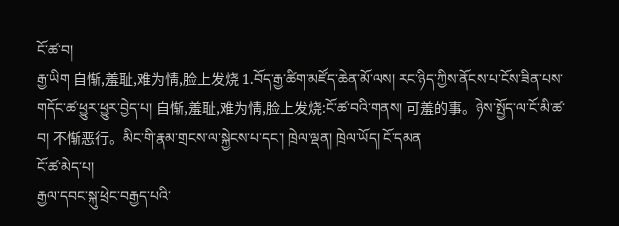ངོ་ཚ་བ།
རྒྱ་ཡིག 自惭,羞耻,难为情,脸上发烧 1.བོད་རྒྱ་ཚིག་མཛོད་ཆེན་མོ་ལས། རང་ཉིད་ཀྱིས་ནོངས་པ་ངོས་ཟིན་པས་གདོང་ཚ་ཕྱུར་ཕྱུར་བྱེད་པ། 自惭,羞耻,难为情,脸上发烧:ངོ་ཚ་བའི་གནས། 可羞的事。ཉེས་སྤྱོད་ལ་ངོ་མི་ཚ་བ། 不惭恶行。མིང་གི་རྣམ་གྲངས་ལ་སྐྱེངས་པ་དང་། ཁྲེལ་ལྡན། ཁྲེལ་ཡོད། ངོ་དམན
ངོ་ཚ་མེད་པ།
རྒྱལ་དབང་སྐུ་ཕྲེང་བརྒྱད་པའི་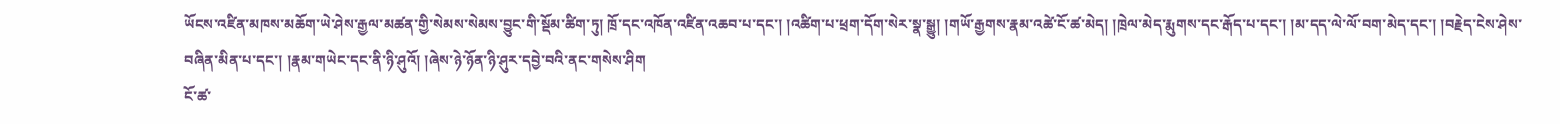ཡོངས་འཛིན་མཁས་མཆོག་ཡེ་ཤེས་རྒྱལ་མཚན་གྱི་སེམས་སེམས་བྱུང་གི་སྡོམ་ཚིག་ཏུ། ཁྲོ་དང་འཁོན་འཛིན་འཆབ་པ་དང་། །འཚིག་པ་ཕྲག་དོག་སེར་སྣ་སྒྱུ། །གཡོ་རྒྱགས་རྣམ་འཚེ་ངོ་ཚ་མེད། །ཁྲེལ་མེད་རྨུགས་དང་རྒོད་པ་དང་། །མ་དད་ལེ་ལོ་བག་མེད་དང་། །བརྗེད་ངེས་ཤེས་བཞིན་མིན་པ་དང་། །རྣམ་གཡེང་དང་ནི་ཉི་ཤུའོ། །ཞེས་ཉེ་ཉོན་ཉི་ཤུར་དབྱེ་བའི་ནང་གསེས་ཤིག
ངོ་ཚ་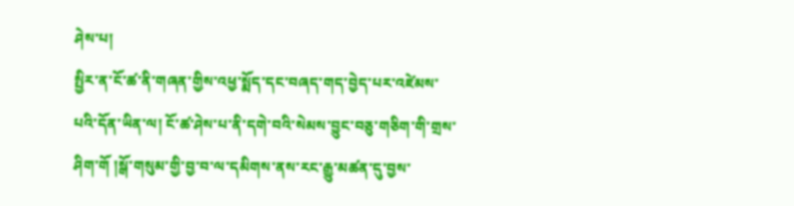ཤེས་པ།
སྤྱིར་ན་ངོ་ཚ་ནི་གཞན་གྱིས་འཕྱ་སྨོད་དང་བཞད་གད་བྱེད་པར་འཛེམས་པའི་དོན་ཡིན་ལ། ངོ་ཚ་ཤེས་པ་ནི་དགེ་བའི་སེམས་བྱུང་བཅུ་གཅིག་གི་གྲས་ཤིག་གོ །སྒོ་གསུམ་གྱི་བྱ་བ་ལ་དམིགས་ནས་རང་རྒྱུ་མཚན་དུ་བྱས་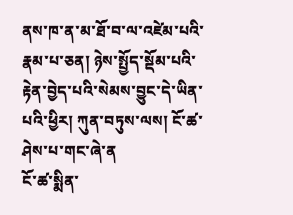ནས་ཁ་ན་མ་ཐོ་བ་ལ་འཛེམ་པའི་རྣམ་པ་ཅན། ཉེས་སྤྱོད་སྡོམ་པའི་རྟེན་བྱེད་པའི་སེམས་བྱུང་དེ་ཡིན་པའི་ཕྱིར། ཀུན་བཏུས་ལས། ངོ་ཚ་ཤེས་པ་གང་ཞེ་ན
ངོ་ཚ་སྨིན་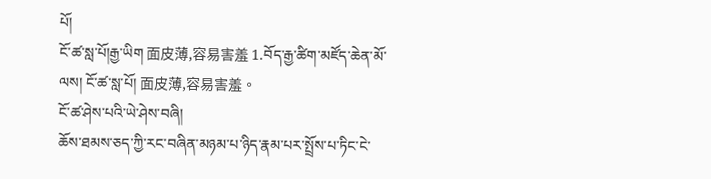པོ།
ངོ་ཚ་སླ་པོ།རྒྱ་ཡིག 面皮薄,容易害羞 1.བོད་རྒྱ་ཚིག་མཛོད་ཆེན་མོ་ལས། ངོ་ཚ་སླ་པོ། 面皮薄,容易害羞。
ངོ་ཚ་ཤེས་པའི་ཡེ་ཤེས་བཞི།
ཆོས་ཐམས་ཅད་ཀྱི་རང་བཞིན་མཉམ་པ་ཉིད་རྣམ་པར་སྤྲོས་པ་ཏིང་ངེ་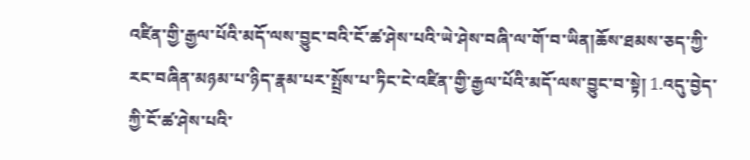འཛིན་གྱི་རྒྱལ་པོའི་མདོ་ལས་བྱུང་བའི་ངོ་ཚ་ཤེས་པའི་ཡེ་ཤེས་བཞི་ལ་གོ་བ་ཡིན།ཆོས་ཐམས་ཅད་ཀྱི་རང་བཞིན་མཉམ་པ་ཉིད་རྣམ་པར་སྤྲོས་པ་ཏིང་ངེ་འཛིན་གྱི་རྒྱལ་པོའི་མདོ་ལས་བྱུང་བ་སྟེ། 1.འདུ་བྱེད་ཀྱི་ངོ་ཚ་ཤེས་པའི་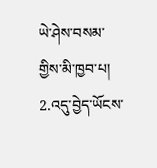ཡེ་ཤེས་བསམ་གྱིས་མི་ཁྱབ་པ། 2.འདུ་བྱེད་ཡོངས་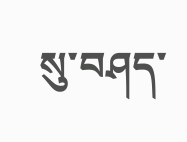སུ་བཤད་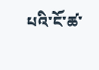པའི་ངོ་ཚ་